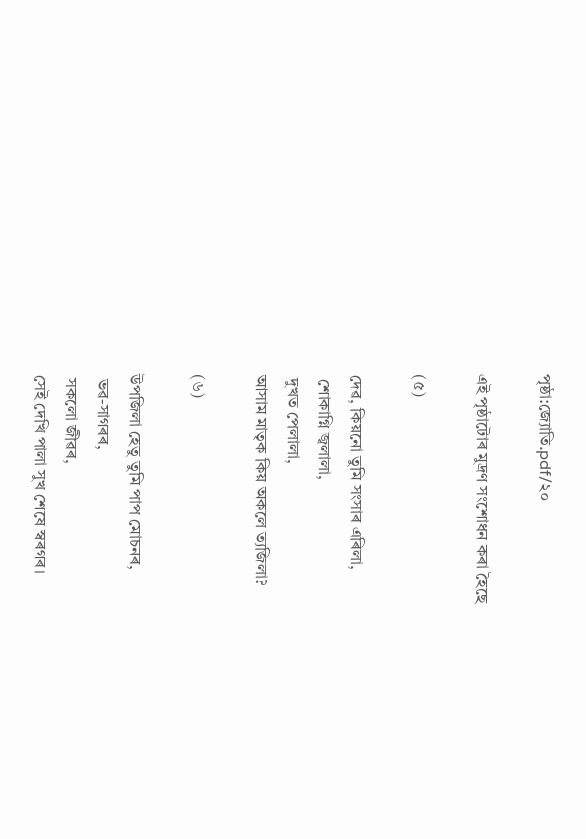পৃষ্ঠা:জ্যোতি.pdf/২০

এই পৃষ্ঠাটোৰ মুদ্ৰণ সংশোধন কৰা হৈছে

(৫)

দেৱ, কিয়নো তুমি সংসাৰ এৰিলা,
 শোকাগ্নি জ্বলালা,
 দুখত পেলালা,
আসাম মাতৃক কিয় অকলে ত্যজিলা?

(৬)

উপজিলা হেতু তুমি পাপ মোচনৰ,
 ভৱ-সাগৰৰ,
 সকলো জীৱৰ,
সেই দেখি পালা সুখ শেষে স্বৰগৰ।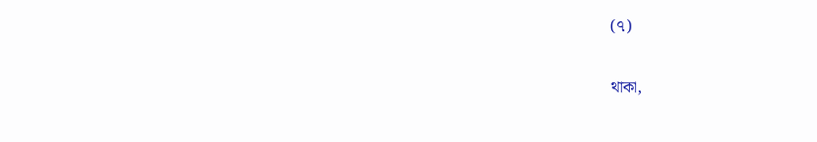(৭)

থাকা,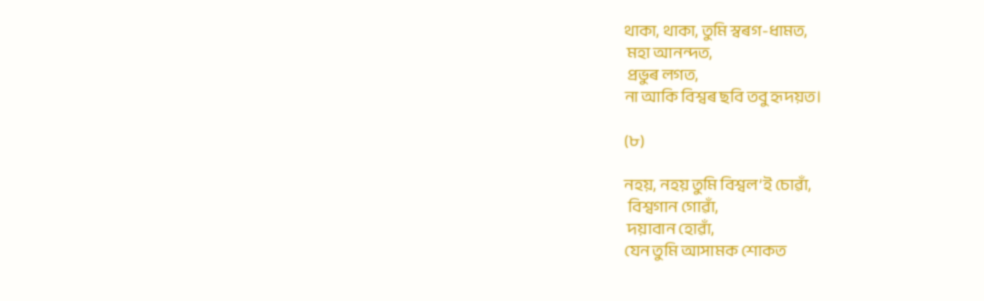থাকা, থাকা, তুমি স্বৰগ-ধামত,
 মহা আনন্দত,
 প্ৰভুৰ লগত,
না আকি বিশ্বৰ ছবি তবু হৃদয়ত।

(৮)

নহয়, নহয় তুমি বিশ্বল’ই চোৱাঁ,
 বিশ্বগান গোৱাঁ,
 দয়াবান হোৱাঁ,
যেন তুমি আসামক শোকত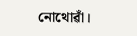নোথোৱাঁ।